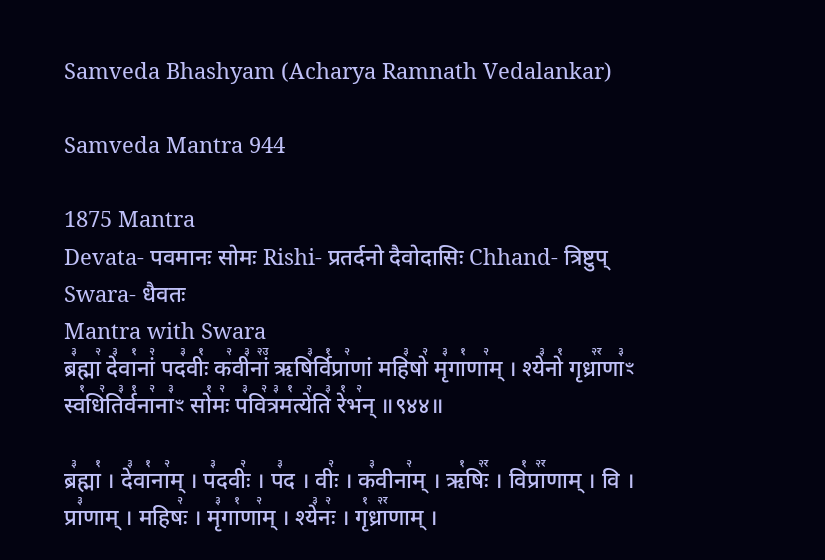Samveda Bhashyam (Acharya Ramnath Vedalankar)

Samveda Mantra 944

1875 Mantra
Devata- पवमानः सोमः Rishi- प्रतर्दनो दैवोदासिः Chhand- त्रिष्टुप् Swara- धैवतः
Mantra with Swara
ब्र꣣ह्मा꣢ दे꣣वा꣡नां꣢ पद꣣वीः꣡ क꣢वी꣣नां꣢꣫ ऋषि꣣र्वि꣡प्रा꣢णां महि꣣षो꣢ मृ꣣गा꣡णा꣢म् । श्ये꣣नो꣡ गृध्रा꣢꣯णा꣣ꣳ स्व꣡धि꣢ति꣣र्व꣡ना꣢ना꣣ꣳ सो꣡मः꣢ प꣣वि꣢त्र꣣म꣡त्ये꣢ति꣣ रे꣡भ꣢न् ॥९४४॥

ब्र꣣ह्मा꣡ । दे꣣वा꣡ना꣢म् । प꣣दवीः꣢ । प꣣द । वीः꣢ । क꣣वीना꣢म् । ऋ꣡षिः꣢꣯ । वि꣡प्रा꣢꣯णाम् । वि । प्रा꣣णाम् । महिषः꣢ । मृ꣣गा꣡णा꣢म् । श्ये꣣नः꣢ । गृ꣡ध्रा꣢꣯णाम् ।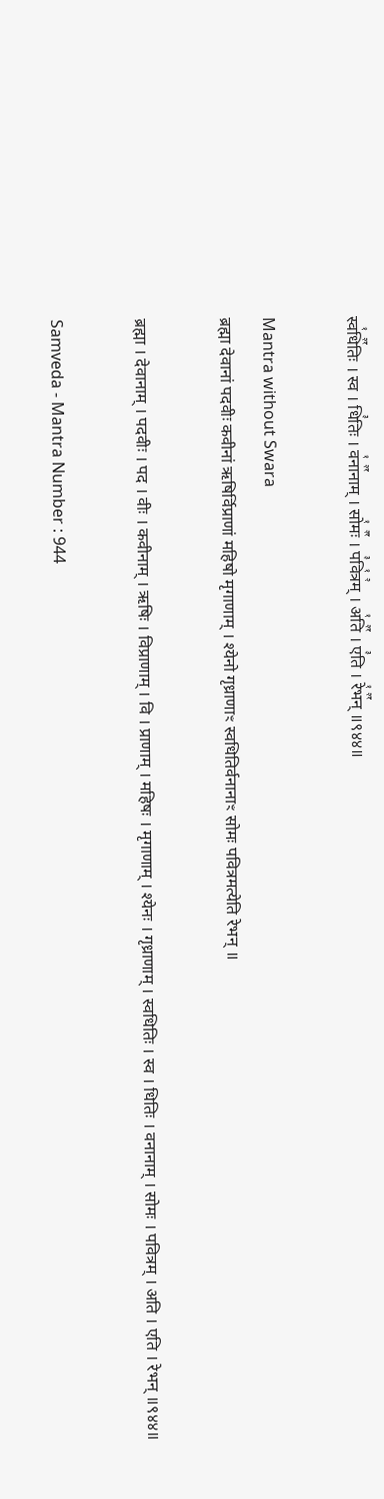स्व꣡धि꣢꣯तिः । स्व । धि꣣तिः । व꣡ना꣢꣯नाम् । सो꣡मः꣢꣯ । प꣣वि꣡त्र꣢म् । अ꣡ति꣢꣯ । ए꣣ति । रे꣡भ꣢꣯न् ॥९४४॥

Mantra without Swara
ब्रह्मा देवानां पदवीः कवीनां ऋषिर्विप्राणां महिषो मृगाणाम् । श्येनो गृध्राणाꣳ स्वधितिर्वनानाꣳ सोमः पवित्रमत्येति रेभन् ॥

ब्रह्मा । देवानाम् । पदवीः । पद । वीः । कवीनाम् । ऋषिः । विप्राणाम् । वि । प्राणाम् । महिषः । मृगाणाम् । श्येनः । गृध्राणाम् । स्वधितिः । स्व । धितिः । वनानाम् । सोमः । पवित्रम् । अति । एति । रेभन् ॥९४४॥

Samveda - Mantra Number : 944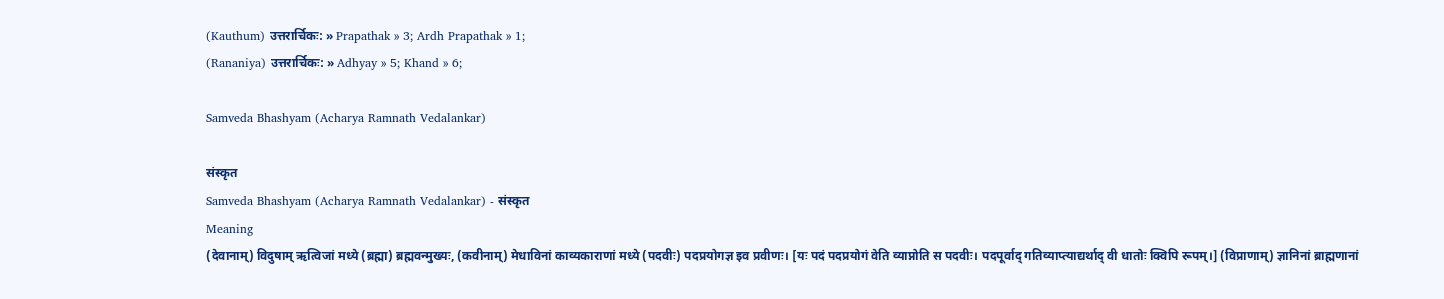(Kauthum) उत्तरार्चिकः: » Prapathak » 3; Ardh Prapathak » 1;
(Rananiya) उत्तरार्चिकः: » Adhyay » 5; Khand » 6;

Samveda Bhashyam (Acharya Ramnath Vedalankar)

संस्कृत
Samveda Bhashyam (Acharya Ramnath Vedalankar) - संस्कृत
Meaning
(देवानाम्) विदुषाम् ऋत्विजां मध्ये (ब्रह्मा) ब्रह्मवन्मुख्यः, (कवीनाम्) मेधाविनां काव्यकाराणां मध्ये (पदवीः) पदप्रयोगज्ञ इव प्रवीणः। [यः पदं पदप्रयोगं वेति व्याप्नोति स पदवीः। पदपूर्वाद् गतिव्याप्त्याद्यर्थाद् वी धातोः क्विपि रूपम्।] (विप्राणाम्) ज्ञानिनां ब्राह्मणानां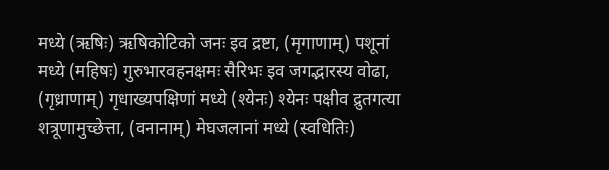मध्ये (ऋषिः) ऋषिकोटिको जनः इव द्रष्टा, (मृगाणाम्) पशूनां मध्ये (महिषः) गुरुभारवहनक्षमः सैरिभः इव जगद्भारस्य वोढा, (गृध्राणाम्) गृधाख्यपक्षिणां मध्ये (श्येनः) श्येनः पक्षीव द्रुतगत्या शत्रूणामुच्छेत्ता, (वनानाम्) मेघजलानां मध्ये (स्वधितिः)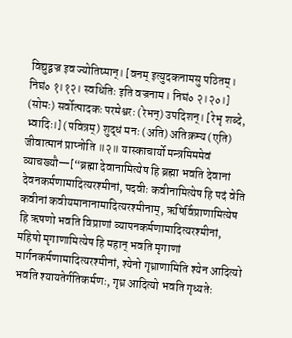विद्युद्वज्र इव ज्योतिष्मान्। [वनम् इत्युदकनामसु पठितम्। निघं० १।१२। स्वधितिः इति वज्रनाम। निघं० २।२०।] (सोमः) सर्वोत्पादकः परमेश्वरः (रेभन्) उपदिशन्। [रेभृ शब्दे, भ्वादिः।] (पवित्रम्) शुद्धं मनः (अति) अतिक्रम्य (एति) जीवात्मानं प्राप्नोति ॥२॥ यास्काचार्यो मन्त्रमिममेवं व्याचख्यौ—[“ब्रह्मा देवानामित्येष हि ब्रह्मा भवति देवानां देवनकर्मणामादित्यरश्मीनां, पदवीः कवीनामित्येष हि पदं वेति कवीनां कवीयमानानामादित्यरश्मीनाम्, ऋषिर्विप्राणामित्येष हि ऋषणो भवति विप्राणां व्यापनकर्मणामादित्यरश्मीनां, महिषो मृगाणामित्येष हि महान् भवति मृगाणां मार्गनकर्मणामादित्यरश्मीनां, श्येनो गृध्राणामिति श्येन आदित्यो भवति श्यायतेर्गतिकर्मणः, गृध्र आदित्यो भवति गृध्यतेः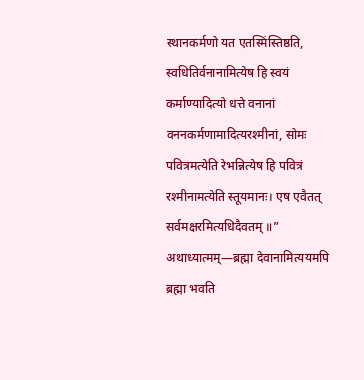स्थानकर्मणो यत एतस्मिंस्तिष्ठति, स्वधितिर्वनानामित्येष हि स्वयं कर्माण्यादित्यो धत्ते वनानां वननकर्मणामादित्यरश्मीनां, सोमः पवित्रमत्येति रेभन्नित्येष हि पवित्रं रश्मीनामत्येति स्तूयमानः। एष एवैतत् सर्वमक्षरमित्यधिदैवतम् ॥” अथाध्यात्मम्—ब्रह्मा देवानामित्ययमपि ब्रह्मा भवति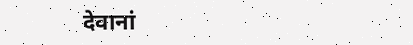देवानां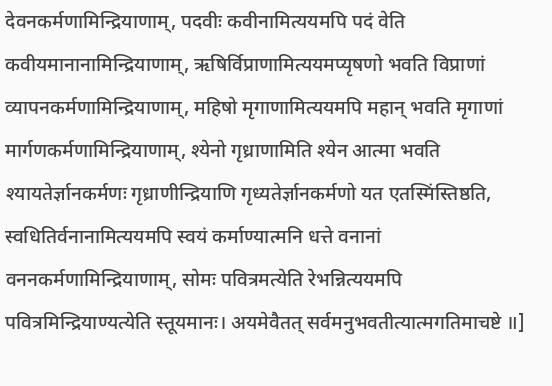देवनकर्मणामिन्द्रियाणाम्, पदवीः कवीनामित्ययमपि पदं वेति कवीयमानानामिन्द्रियाणाम्, ऋषिर्विप्राणामित्ययमप्यृषणो भवति विप्राणां व्यापनकर्मणामिन्द्रियाणाम्, महिषो मृगाणामित्ययमपि महान् भवति मृगाणां मार्गणकर्मणामिन्द्रियाणाम्, श्येनो गृध्राणामिति श्येन आत्मा भवति श्यायतेर्ज्ञानकर्मणः गृध्राणीन्द्रियाणि गृध्यतेर्ज्ञानकर्मणो यत एतस्मिंस्तिष्ठति, स्वधितिर्वनानामित्ययमपि स्वयं कर्माण्यात्मनि धत्ते वनानां वननकर्मणामिन्द्रियाणाम्, सोमः पवित्रमत्येति रेभन्नित्ययमपि पवित्रमिन्द्रियाण्यत्येति स्तूयमानः। अयमेवैतत् सर्वमनुभवतीत्यात्मगतिमाचष्टे ॥]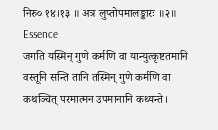निरु० १४।१३ ॥ अत्र लुप्तोपमालङ्कारः ॥२॥
Essence
जगति यस्मिन् गुणे कर्मणि वा यान्युत्कृष्टतमानि वस्तूनि सन्ति तानि तस्मिन् गुणे कर्मणि वा कथञ्चित् परमात्मन उपमानानि कथ्यन्ते।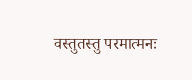वस्तुतस्तु परमात्मनः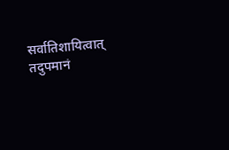सर्वातिशायित्वात् तदुपमानं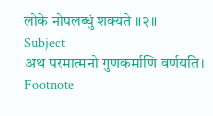लोके नोपलब्धुं शक्यते ॥२॥
Subject
अथ परमात्मनो गुणकर्माणि वर्णयति।
Footnote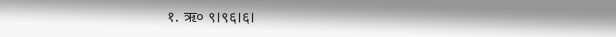१. ऋ० ९।९६।६।